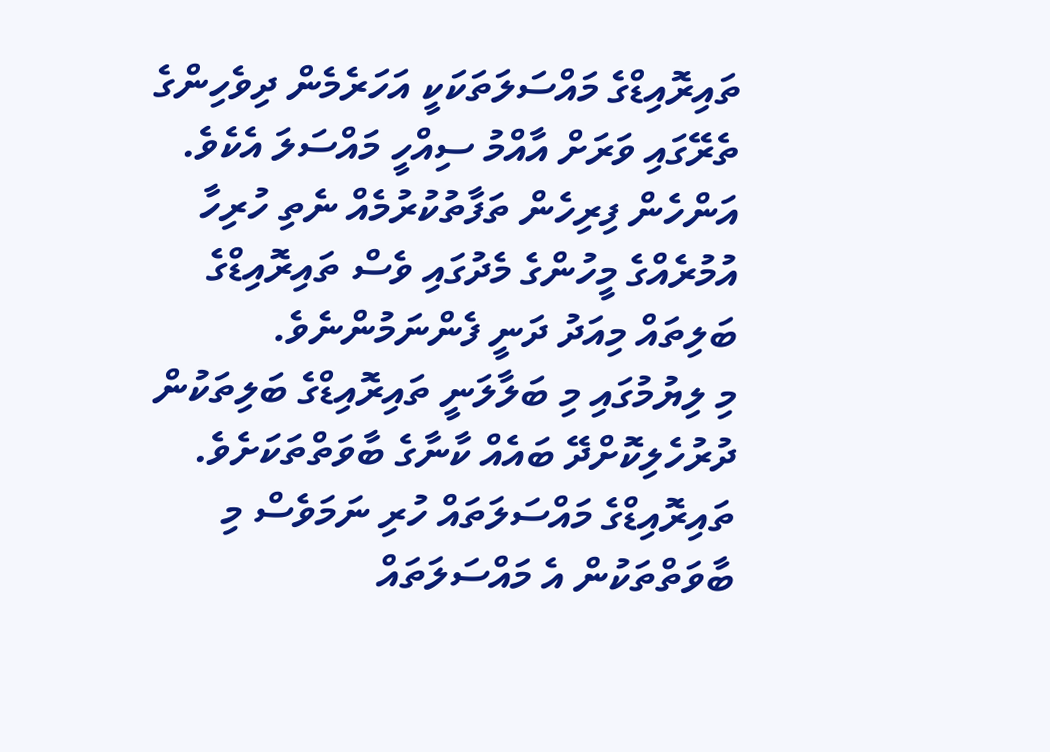ތައިރޮއިޑްގެ މައްސަލަތަކަކީ އަހަރެމެން ދިވެހިންގެ ތެރޭގައި ވަރަށް އާއްމު ސިއްހީ މައްސަލަ އެކެވެ. އަންހެން ފިރިހެން ތަފާތުކުރުމެއް ނެތި ހުރިހާ އުމުރެއްގެ މީހުންގެ މެދުގައި ވެސް ތައިރޮއިޑްގެ ބަލިތައް މިއަދު ދަނީ ފެންނަމުންނެވެ.
މި ލިޔުމުގައި މި ބަލާލަނީ ތައިރޮއިޑްގެ ބަލިތަކުން ދުރުހެލިކޮށްދޭ ބައެއް ކާނާގެ ބާވަތްތަކަށެވެ. ތައިރޮއިޑްގެ މައްސަލަތައް ހުރި ނަމަވެސް މި ބާވަތްތަކުން އެ މައްސަލަތައް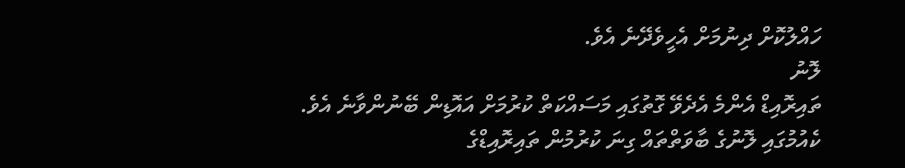ހައްލުކޮށް ދިނުމަށް އެހީވެދޭނެ އެވެ.
ލޮނު
ތައިރޮއިޑް އެންމެ އެދެވޭ ގޮތުގައި މަސައްކަތް ކުރުމަށް އައޮޑިން ބޭނުންވާނެ އެވެ. ކެއުމުގައި ލޮނުގެ ބާވަތްތައް ގިނަ ކުރުމުން ތައިރޮއިޑްގެ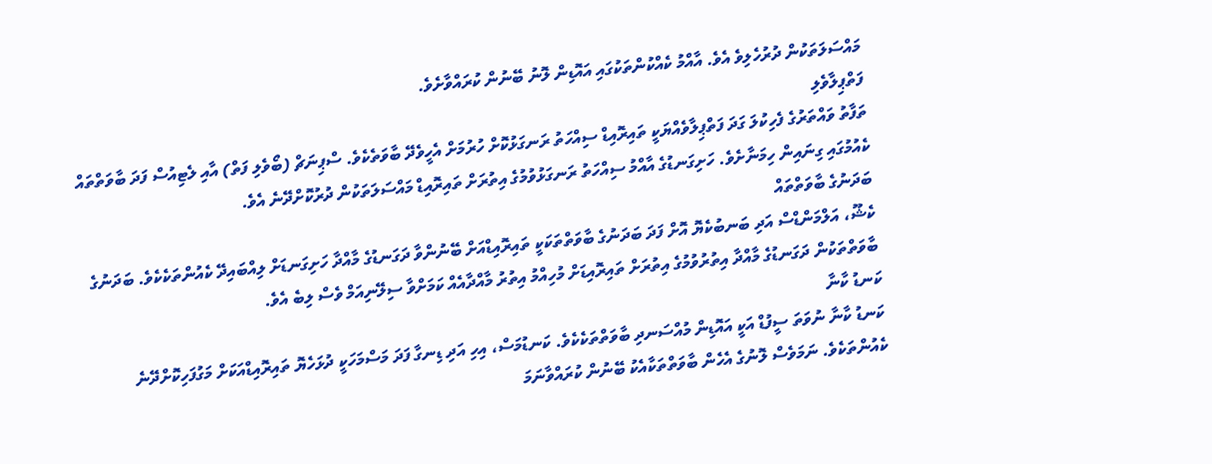މައްސަލަތަކުން ދުރުހެލިވެ އެވެ. އާއްމު ކެއްކުންތަކުގައި އައޮޑިން ލޮނު ބޭނުން ކުރައްވާށެވެ.
ފަތްޕިލާވެލި
ތަފާތު ވައްތަރުގެ ފެހިކުލަ ގަދަ ފަތްޕިލާވެއްޔަކީ ތައިރޮއިޑް ސިއްހަތު ރަނގަޅުކޮށް ހުރުމަށް އެހީވެދޭ ބާވަތެކެވެ. ސްޕިނަޗް (ބޯވެލި ފަތް) އާއި ލެޓިއުސް ފަދަ ބާވަތްތައް ކެއުމުގައި ގިނައިން ހިމަނާށެވެ. ހަށިގަނޑުގެ އާއްމު ސިއްހަތު ރަނގަޅުވުމުގެ އިތުރަށް ތައިރޮއިޑް މައްސަލަތަކުން ދުރުކޮށްދޭނެ އެވެ.
ބަދަނުގެ ބާވަތްތައް
ކެޝޫ، އަލްމަންޑްސް އަދި ބަނބުކެޔޮ އޮށް ފަދަ ބަދަނުގެ ބާވަތްތަކަކީ ތައިރޮއިޑްއަށް ބޭނުންވާ ދަގަނޑުގެ މާއްދާ ހަށިގަނޑަށް ލިއްބައިދޭ ކެއުންތަކެކެވެ. ބަދަނުގެ ބާވަތްތަކުން ދަގަނޑުގެ މާއްދާ އިތުރުވުމުގެ އިތުރަށް ތައިރޮއިޑަށް މުހިއްމު އިތުރު މާއްދާއެއް ކަމަށްވާ ސިލޭނިއަމް ވެސް ލިބެ އެވެ.
ކަނޑު ކާނާ
ކަނޑު ކާނާ ނުވަތަ ސީފުޑް އަކީ އައޮޑިން މުއްސަނދި ބާވަތްތަކެކެވެ. ކަނޑުމަސް، އިހި އަދި ޑިނގާ ފަދަ މަސްމަހަކީ ދުޅަހެޔޮ ތައިރޮއިޑްއަކަށް މަގުފަހިކޮށްދޭނެ ކެއުންތަކެވެ. ނަމަވެސް ލޮނުގެ އެހެން ބާވަތްތަކާއެކު ބޭނުން ކުރައްވާނަމަ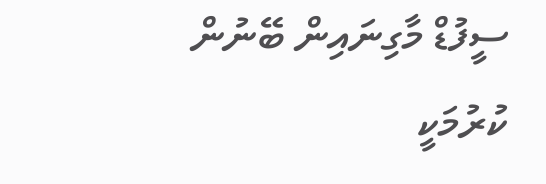ސީފުޑް މާގިނައިން ބޭނުން ކުރުމަކީ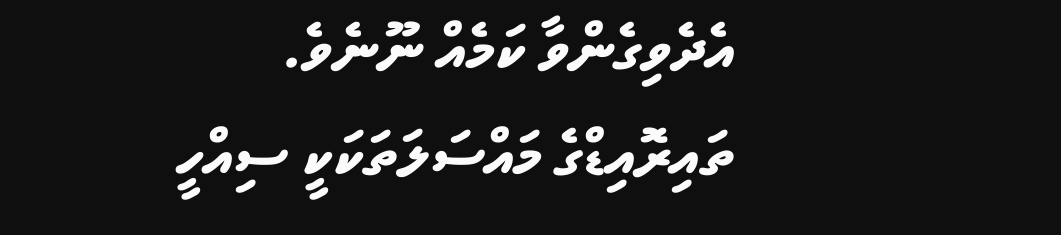އެދެވިގެންވާ ކަމެއް ނޫނެވެ.
ތައިރޮއިޑްގެ މައްސަލަތަކަކީ ސިއްހީ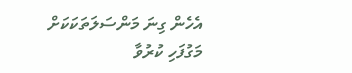އެހެން ގިނަ މަންސަލަތަކަކަށް މަގުފަހި ކުރުވާ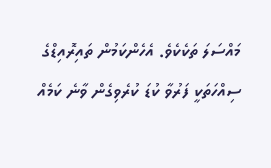މައްސަލަ ތަކެކެވެ. އެހެންކަމުން ތައިރޮއިޑްގެ ސިއްހަތަކީ ފަރުވާ ކުޑަ ކުރެވިގެން ވާނެ ކަމެއް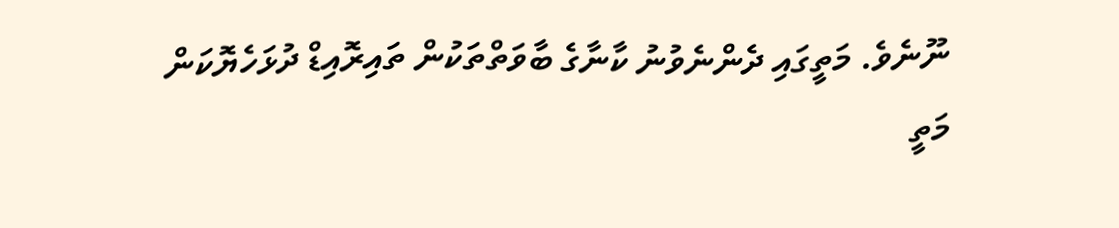ނޫނެވެ. މަތީގައި ދެންނެވުނު ކާނާގެ ބާވަތްތަކުން ތައިރޮއިޑް ދުޅަހެޔޮކަން މަތީ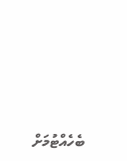ބެހެއްޓުމަށް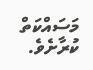މަސައްކަތް ކުރާށެވެ.